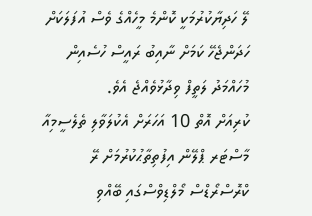ލޭ ހަދިޔާކުރުމަކީ ކޮންމެ މީހެއްގެ ވެސް އުފަލަކަށް ހަދަންޖެހޭ ކަމަށް ނާއިބު ރައީސް ހުސެއިން މުހައްމަދު ލަތީފް ވިދާޅުވެއްޖެ އެވެ.
ކުރިއަށް އޮތް 10 އަހަރަށް އެކުލަވާލި ތެލެސީމިއާ މާސްޓަރ ޕްލޭން އިފުތިތާޙުކުރުމަށް ރޭ ކްރޮސްރޯޑްސް މޯލްޑިވްސްގައި ބޭއްވި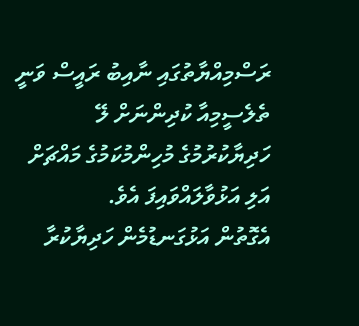ރަސްމިއްޔާތުގައި ނާއިބު ރައީސް ވަނީ ތެލެސީމިއާ ކުދިންނަށް ލޭ ހަދިޔާކުރުމުގެ މުހިންމުކަމުގެ މައްޗަށް އަލި އަޅުވާލައްވައިފަ އެވެ.
އެގޮތުން އަޅުގަނޑުމެން ހަދިޔާކުރާ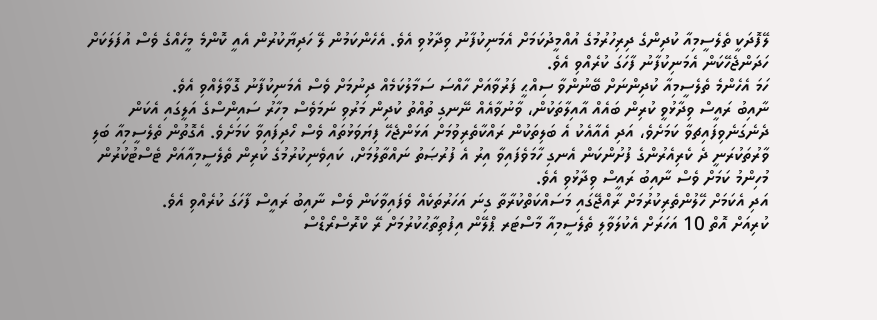ލޭފޮދަކީ ތެލެސީމިއާ ކުދިންގެ ދިރިހުރުމުގެ އުއްމީދުކަމަށް އެމަނިކުފާނު ވިދާޅުވި އެވެ. އެހެންކަމުން ލޭ ހަދިޔާކުރުން އެއީ ކޮންމެ މީހެއްގެ ވެސް އުފަލަކަށް ހަދަންޖެހޭކަން އެމަނިކުފާނު ފާހަގަ ކުރެއްވި އެވެ.
ހަމަ އެހެންމެ ތެލެސީމިއާ ކުދިންނަށް ބޭނުންވާ ސިއްޙީ ފަރުވާއަށް ހާއްސަ ސަމާލުކަމެއް ދިނުމަށް ވެސް އެމަނިކުފާނު ގޮވާލެއްވި އެވެ.
ނާއިބު ރައީސް ވިދާޅުވީ ކުރިން ބައެއް އާއިލާތަކުން، ވާނުވާއެއް ނޭނގި ތުއްތު ކުދިން މަރުވި ނަމަވެސް މިހާރު ސައިންސްގެ އަލީގައި އެކަން ދެނެގަނެވިފައިޗވާ ކަމަށެވެ، އަދި އެއާއެކު އެ ބަލިތަކުން ރައްކާތެރިވުމަށް އަޅަންޖެހޭ ފިޔަވަޅުތައް ވެސް ހޯދިފައިވާ ކަމަށެވެ. އެގޮތުން ތެލެސީމިއާ ބަލި ވާރުތަކުރަނީ ދެ ކެރިއެރުންގެ ފުށުންކަން އެނގި ހާމަވެފައިވާ އިރު އެ ފުރުޞަތު ނައްތާލުމަށް، ކައިވެނިކުރުމުގެ ކުރިން ތެލެސީމިއާއަށް ޓެސްޓުކުރުން މުހިންމު ކަމަށް ވެސް ނާއިބު ރައީސް ވިދާޅުވި އެވެ.
އަދި އެކަމަށް ހޭލުންތެރިކުރުމަށް ރާއްޖޭގައި މަސައްކަތްކުރާތާ ގިނަ އަހަރުތަކެއް ވެފައިވާކަން ވެސް ނާއިބު ރައީސް ފާހަގަ ކުރެއްވި އެވެ.
ކުރިއަށް އޮތް 10 އަހަރަށް އެކުލަވާލި ތެލެސީމިއާ މާސްޓަރ ޕްލޭން އިފުތިތާޙުކުރުމަށް ރޭ ކްރޮސްރޯޑްސް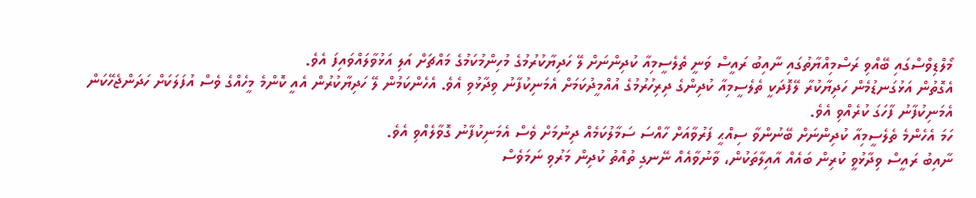މޯލްޑިވްސްގައި ބޭއްވި ރަސްމިއްޔާތުގައި ނާއިބު ރައީސް ވަނީ ތެލެސީމިއާ ކުދިންނަށް ލޭ ހަދިޔާކުރުމުގެ މުހިންމުކަމުގެ މައްޗަށް އަލި އަޅުވާލައްވައިފަ އެވެ.
އެގޮތުން އަޅުގަނޑުމެން ހަދިޔާކުރާ ލޭފޮދަކީ ތެލެސީމިއާ ކުދިންގެ ދިރިހުރުމުގެ އުއްމީދުކަމަށް އެމަނިކުފާނު ވިދާޅުވި އެވެ. އެހެންކަމުން ލޭ ހަދިޔާކުރުން އެއީ ކޮންމެ މީހެއްގެ ވެސް އުފަލަކަށް ހަދަންޖެހޭކަން އެމަނިކުފާނު ފާހަގަ ކުރެއްވި އެވެ.
ހަމަ އެހެންމެ ތެލެސީމިއާ ކުދިންނަށް ބޭނުންވާ ސިއްޙީ ފަރުވާއަށް ހާއްސަ ސަމާލުކަމެއް ދިނުމަށް ވެސް އެމަނިކުފާނު ގޮވާލެއްވި އެވެ.
ނާއިބު ރައީސް ވިދާޅުވީ ކުރިން ބައެއް އާއިލާތަކުން، ވާނުވާއެއް ނޭނގި ތުއްތު ކުދިން މަރުވި ނަމަވެސް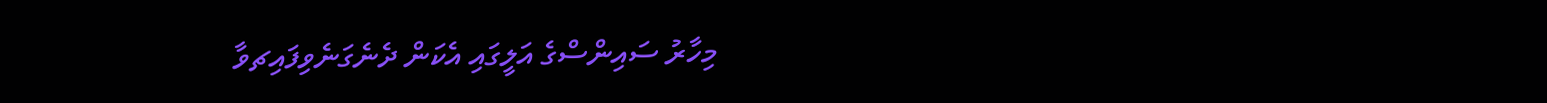މިހާރު ސައިންސްގެ އަލީގައި އެކަން ދެނެގަނެވިފައިޗވާ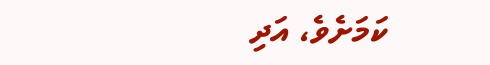ކަމަށެވެ، އަދި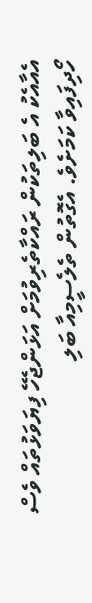އެއާއެކު އެ ބަލިތަކުން ރައްކާތެރިވުމަށް އަޅަންޖެހޭ ފިޔަވަޅުތައް ވެސް ހޯދިފައިވާ ކަމަށެވެ. އެގޮތުން ތެލެސީމިއާ ބަލި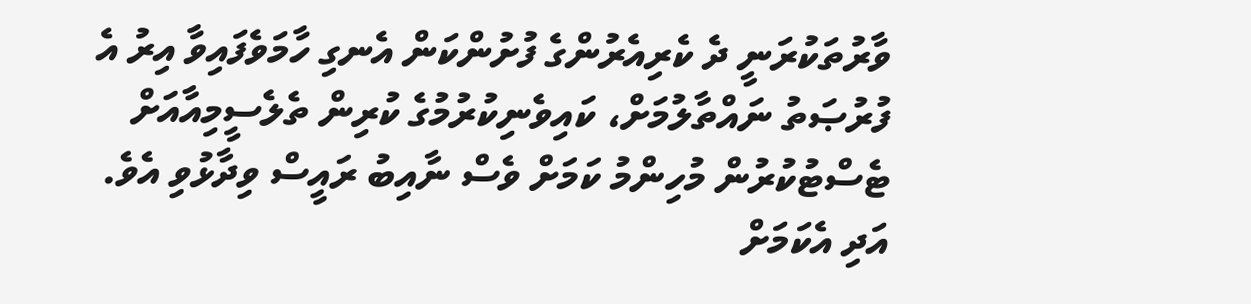ވާރުތަކުރަނީ ދެ ކެރިއެރުންގެ ފުށުންކަން އެނގި ހާމަވެފައިވާ އިރު އެ ފުރުޞަތު ނައްތާލުމަށް، ކައިވެނިކުރުމުގެ ކުރިން ތެލެސީމިއާއަށް ޓެސްޓުކުރުން މުހިންމު ކަމަށް ވެސް ނާއިބު ރައީސް ވިދާޅުވި އެވެ.
އަދި އެކަމަށް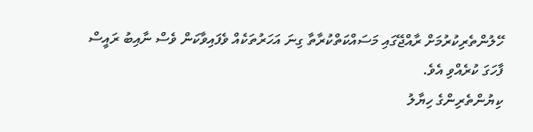ހޭލުންތެރިކުރުމަށް ރާއްޖޭގައި މަސައްކަތްކުރާތާ ގިނަ އަހަރުތަކެއް ވެފައިވާކަން ވެސް ނާއިބު ރައީސް ފާހަގަ ކުރެއްވި އެވެ.
ކިޔުންތެރިންގެ ހިޔާލު